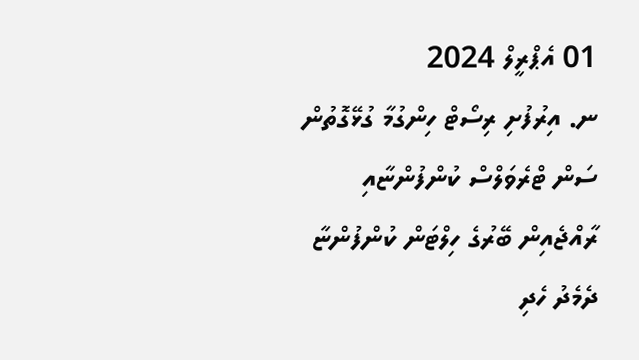01 އެޕްރީލް 2024
ނ. އިރުފުށި ރިސޯޓް ހިންގުމާ ގުޅޭގޮތުން ސަން ޓްރެވަލްސް ކުންފުންޏާއި ރާއްޖެއިން ބޭރުގެ ހިލްޓަން ކުންފުންޏާ ދެމެދު ހެދި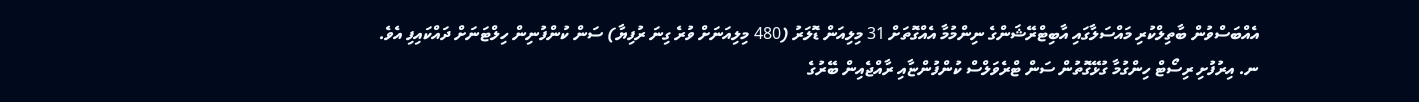އެއްބަސްވުން ބާތިލްކުރި މައްސަލާގައި އާބިޓްރޭޝަންގެ ނިންމުމާ އެއްގޮތަށް 31 މިލިއަން ޑޮލަރު (480 މިލިއަނަށް ވުރެ ގިނަ ރުފިޔާ) ސަން ކުންފުނިން ހިލްޓަނަށް ދައްކައިފި އެވެ.
ނ. އިރުފުށި ރިސޯޓް ހިންގުމާ ގުޅޭގޮތުން ސަން ޓްރެވަލްސް ކުންފުންޏާއި ރާއްޖެއިން ބޭރުގެ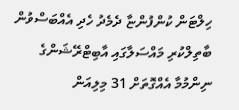ހިލްޓަން ކުންފުންޏާ ދެމެދު ހެދި އެއްބަސްވުން ބާތިލްކުރި މައްސަލާގައި އާބިޓްރޭޝަންގެ ނިންމުމާ އެއްގޮތަށް 31 މިލިއަން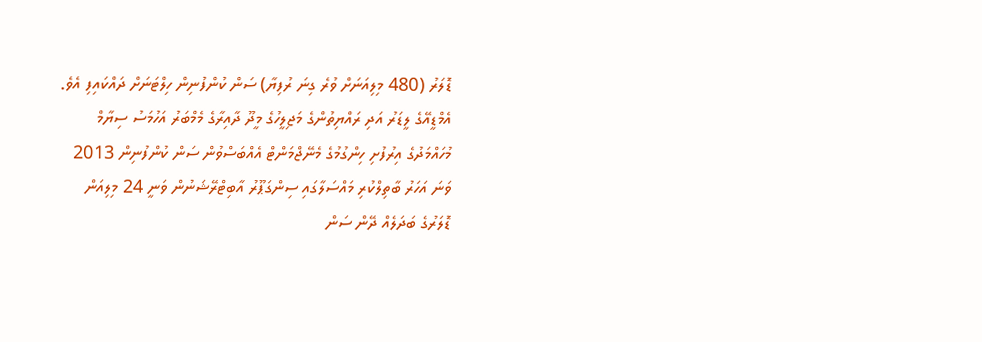ޑޮލަރު (480 މިލިއަނަށް ވުރެ ގިނަ ރުފިޔާ) ސަން ކުންފުނިން ހިލްޓަނަށް ދައްކައިފި އެވެ.
އެމްޑީއޭގެ ލީޑަރު އަދި ރައްޔިތުންގެ މަޖިލީހުގެ މީދޫ ދާއިރާގެ މެމްބަރު އަހުމަސު ސިޔާމް މުހައްމަދުގެ އިރުފުށި ހިންގުމުގެ މެނޭޖްމަންޓް އެއްބަސްވުން ސަން ކުންފުނިން 2013 ވަނަ އަހަރު ބާތިލްކުރި މައްސަލާގައި ސިންގަޕޫރު އާބިޓްރޭޝަނުން ވަނީ 24 މިލިއަން ޑޮލަރުގެ ބަދަލެއް ދޭން ސަން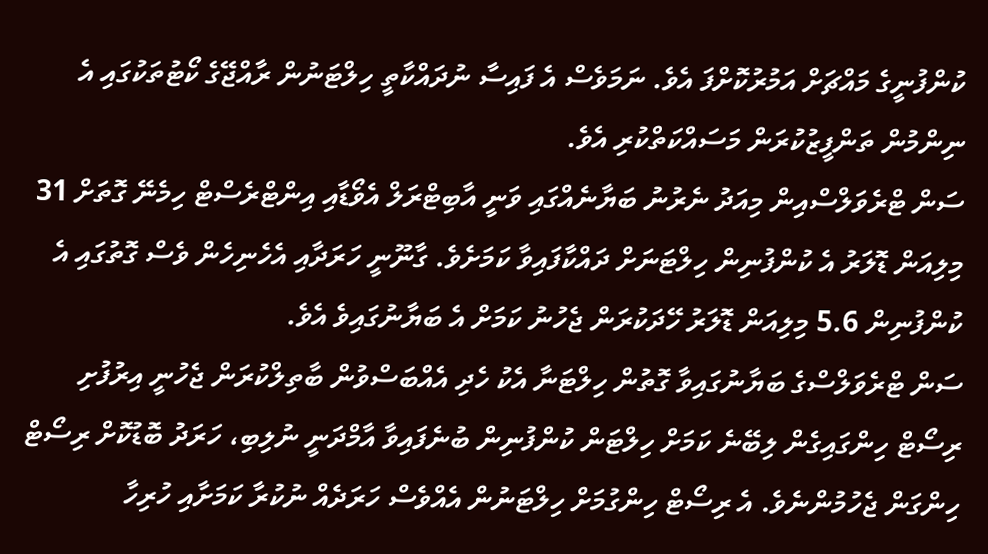ކުންފުނީގެ މައްޗަށް އަމުރުކޮށްފަ އެވެ. ނަމަވެސް އެ ފައިސާ ނުދައްކާތީ ހިލްޓަނުން ރާއްޖޭގެ ކޯޓުތަކުގައި އެ ނިންމުން ތަންފީޒުކުރަން މަސައްކަތްކުރި އެވެ.
ސަން ޓްރެވަލްސްއިން މިއަދު ނެރުނު ބަޔާނެއްގައި ވަނީ އާބިޓްރަލް އެވޯޑާއި އިންޓްރެސްޓް ހިމެނޭ ގޮތަށް 31 މިލިއަން ޑޮލަރު އެ ކުންފުނިން ހިލްޓަނަށް ދައްކާފައިވާ ކަމަށެވެ. ގާނޫނީ ހަރަދާއި އެހެނިހެން ވެސް ގޮތުގައި އެ ކުންފުނިން 5.6 މިލިއަން ޑޮލަރު ހޭދަކުރަން ޖެހުނު ކަމަށް އެ ބަޔާނުގައިވެ އެވެ.
ސަން ޓްރެވަލްސްގެ ބަޔާނުގައިވާ ގޮތުން ހިލްޓަނާ އެކު ހެދި އެއްބަސްވުން ބާތިލްކުރަން ޖެހުނީ އިރުފުށި ރިސޯޓް ހިންގައިގެން ލިބޭނެ ކަމަށް ހިލްޓަން ކުންފުނިން ބުނެފައިވާ އާމްދަނީ ނުލިބި، ހަރަދު ބޮޑުކޮށް ރިސޯޓް ހިންގަން ޖެހުމުންނެވެ. އެ ރިސޯޓް ހިންގުމަށް ހިލްޓަނުން އެއްވެސް ހަރަދެއް ނުކުރާ ކަމަށާއި ހުރިހާ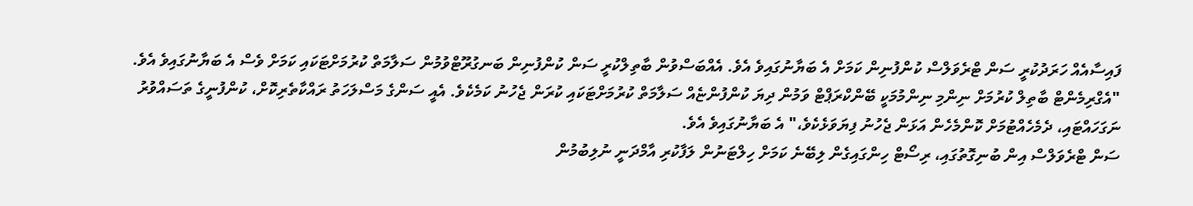ފައިސާއެއް ހަރަދުކުރީ ސަން ޓްރެވަލްސް ކުންފުނިން ކަމަށް އެ ބަޔާނުގައިވެ އެވެ. އެއްބަސްވުން ބާތިލްކުރީ ސަން ކުންފުނިން ބަނގުރޫޓްވުމުން ސަލާމަތް ކުރުމަށްޓަކައި ކަމަށް ވެސް އެ ބަޔާނުގައިވެ އެވެ.
"އެގްރިމެންޓް ބާތިލް ކުރުމަށް ނިންމި ނިންމުމަކީ ބޭންކްރަޕްޓް ވަމުން ދިޔަ ކުންފުންޏެއް ސަލާމަތް ކުރުމަށްޓަކައި ކުރަން ޖެހުނު ކަމެކެވެ. އެއީ ސަންގެ މަސްލަހަތު ރައްކާތެރިކޮށް، ކުންފުނީގެ ތަސައްވުރު ނަގަހައްޓައި، ދެމެހެއްޓުމަށް ކޮންމެހެން އަޅަން ޖެހުނު ފިޔަވަޅެކެވެ،" އެ ބަޔާނުގައިވެ އެވެ.
ސަން ޓްރެވަލްސް އިން ބުނިގޮތުގައި، ރިސޯޓް ހިންގައިގެން ލިބޭނެ ކަމަށް ހިލްޓަނުން ލަފާކުރި އާމްދަނީ ނުލިބުމުން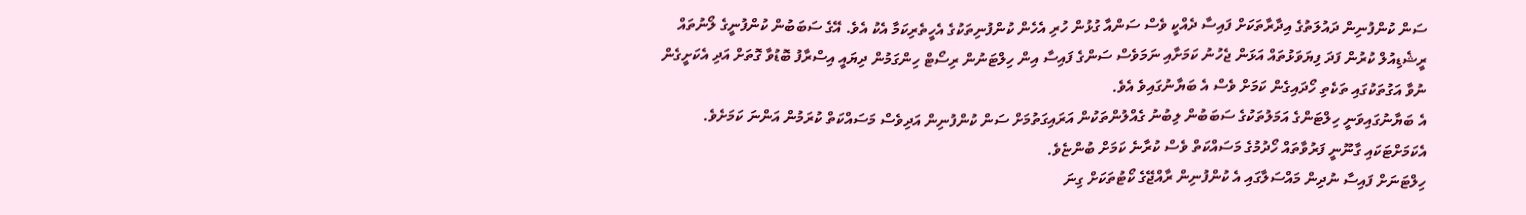ސަން ކުންފުނިން ދައުލަތުގެ އިދާރާތަކަށް ފައިސާ ދެއްކީ ވެސް ސަންއާ ގުޅުން ހުރި އެހެން ކުންފުނިތަކުގެ އެހީތެރިކަމާ އެކު އެވެ. އޭގެ ސަބަބުން ކުންފުނީގެ ލޯނުތައް ރީޝެޑިއުލް ކުރުން ފަދަ ފިޔަވަޅުތައް އަޅަން ޖެހުނު ކަމަށާއި ނަމަވެސް ސަންގެ ފައިސާ އިން ހިލްޓަނުން ރިސޯޓް ހިންގަމުން ދިޔައީ އިސްރާފު ބޮޑުވާ ގޮތަށް އަދި އެކަށީގެން ނުވާ އަގުތަކުގައި ތަކެތި ހޯދައިގެން ކަމަށް ވެސް އެ ބަޔާނުގައިވެ އެވެ.
އެ ބަޔާނުގައިވަނީ ހިލްޓަންގެ އަމަލުތަކުގެ ސަބަބުން ލިބުނު ގެއްލުންތަކުން އަރައިގަތުމަށް ސަން ކުންފުނިން އަދިވެސް މަސައްކަތް ކުރަމުން އަންނަ ކަމަށެވެ. އެކަމަށްޓަކައި ގާނޫނީ ފަރުވާތައް ހޯދުމުގެ މަސައްކަތް ވެސް ކުރާނެ ކަމަށް ބުންޏެވެ.
ހިލްޓަނަށް ފައިސާ ނުދިން މައްސަލާގައި އެ ކުންފުނިން ރާއްޖޭގެ ކޯޓުތަކަށް ގިނަ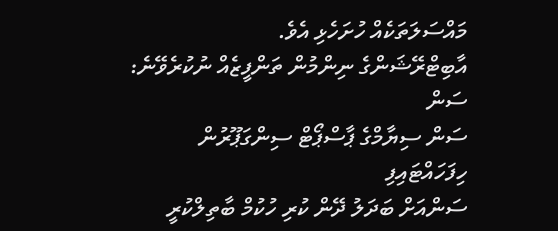މައްސަލަތަކެއް ހުށަހެޅި އެވެ.
އާބިޓްރޭޝަންގެ ނިންމުން ތަންފީޒެއް ނުކުރެވޭނެ: ސަން
ސަން ސިޔާމްގެ ޕާސްޕޯޓް ސިންގަޕޫރުން ހިފަހައްޓައިފި
ސަންއަށް ބަދަލު ދޭން ކުރި ހުކުމް ބާތިލްކުރީ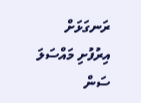ރަނގަޅަށް
އިރުފުށި މައްސަލަ ސަން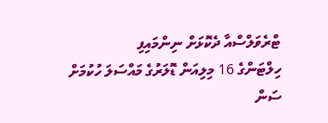ޓްރެވަލްސްއާ ދެކޮޅަށް ނިންމައިފި
ހިލްޓަންގެ 16 މިލިއަން ޑޮލަރުގެ މައްސަލަ ހުކުމަށް
ސަން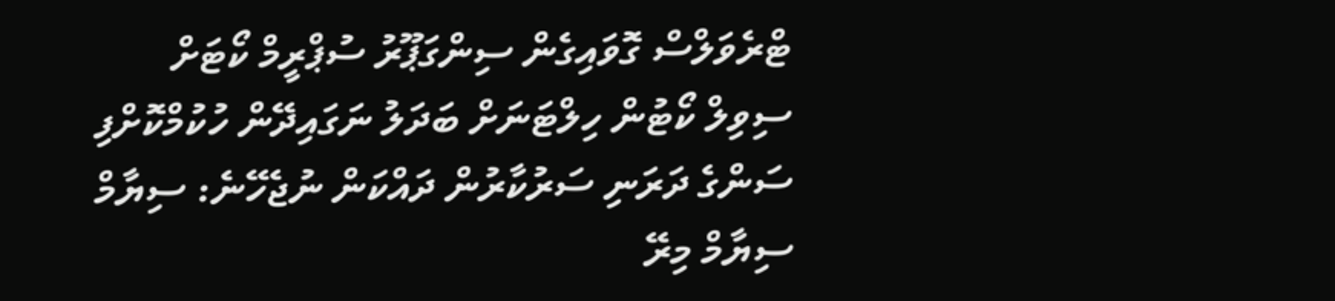ޓްރެވަލްސް ގޮވައިގެން ސިންގަޕޫރު ސުޕްރީމް ކޯޓަށް
ސިވިލް ކޯޓުން ހިލްޓަނަށް ބަދަލު ނަގައިދޭން ހުކުމްކޮށްފި
ސަންގެ ދަރަނި ސަރުކާރުން ދައްކަން ނުޖެހޭނެ: ސިޔާމް
ސިޔާމް މިރޭ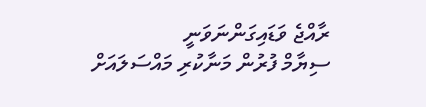ރާއްޖެ ވަޑައިގަންނަވަނީ
ސިޔާމް ފުރުން މަނާކުރި މައްސަލައަށް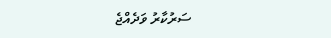ސަރުކާރު ވަދެއްޖެ